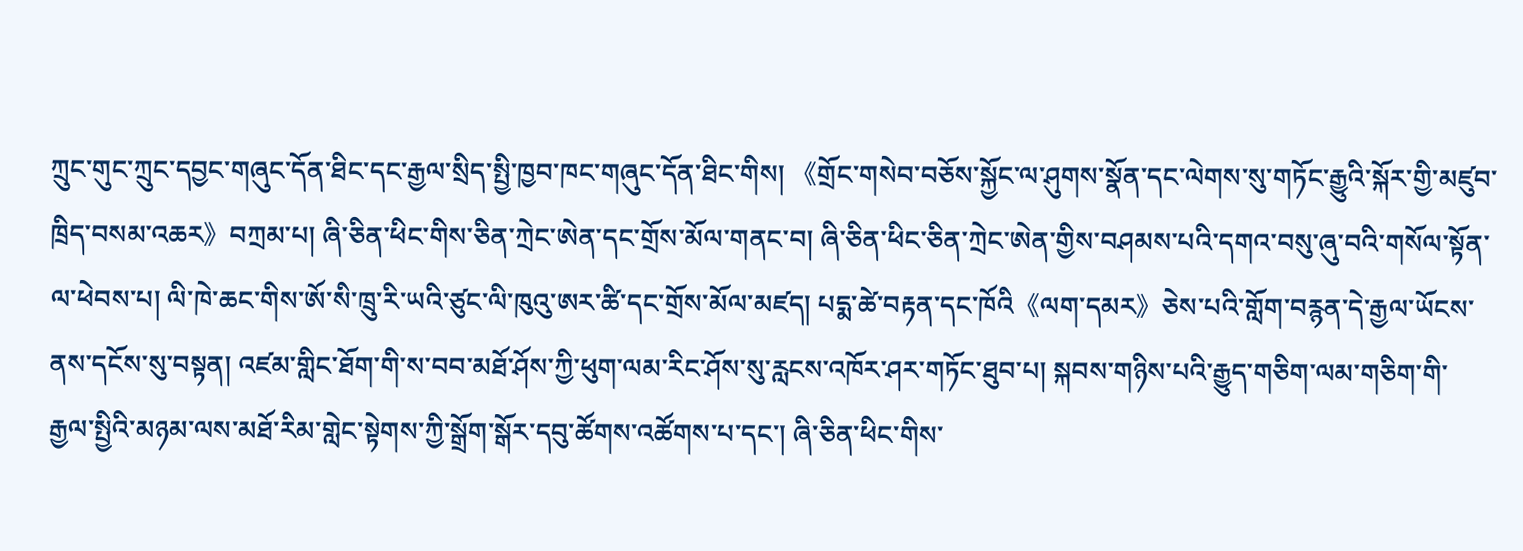ཀྲུང་གུང་ཀྲུང་དབྱང་གཞུང་དོན་ཐིང་དང་རྒྱལ་སྲིད་སྤྱི་ཁྱབ་ཁང་གཞུང་དོན་ཐིང་གིས། 《གྲོང་གསེབ་བཅོས་སྐྱོང་ལ་ཤུགས་སྣོན་དང་ལེགས་སུ་གཏོང་རྒྱུའི་སྐོར་གྱི་མཛུབ་ཁྲིད་བསམ་འཆར》བཀྲམ་པ། ཞི་ཅིན་ཕིང་གིས་ཅིན་ཀྲེང་ཨེན་དང་གྲོས་མོལ་གནང་བ། ཞི་ཅིན་ཕིང་ཅིན་ཀྲེང་ཨེན་གྱིས་བཤམས་པའི་དགའ་བསུ་ཞུ་བའི་གསོལ་སྟོན་ལ་ཕེབས་པ། ལི་ཁེ་ཆང་གིས་ཨོ་སི་ཁྲུ་རི་ཡའི་ཙུང་ལི་ཁུའུ་ཨར་ཚི་དང་གྲོས་མོལ་མཛད། པདྨ་ཚེ་བརྟན་དང་ཁོའི《ལག་དམར》ཅེས་པའི་གློག་བརྙན་དེ་རྒྱལ་ཡོངས་ནས་དངོས་སུ་བསྟན། འཛམ་གླིང་ཐོག་གི་ས་བབ་མཐོ་ཤོས་ཀྱི་ཕུག་ལམ་རིང་ཤོས་སུ་རླངས་འཁོར་ཤར་གཏོང་ཐུབ་པ། སྐབས་གཉིས་པའི་རྒྱུད་གཅིག་ལམ་གཅིག་གི་རྒྱལ་སྤྱིའི་མཉམ་ལས་མཐོ་རིམ་གླེང་སྟེགས་ཀྱི་སྒྲོག་སྒོར་དབུ་ཚོགས་འཚོགས་པ་དང་། ཞི་ཅིན་ཕིང་གིས་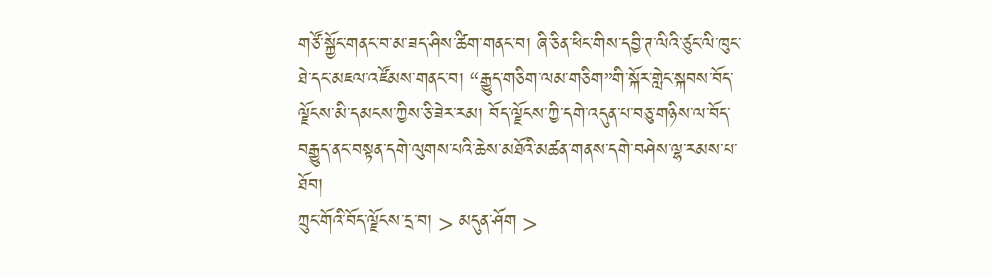གཙོ་སྐྱོང་གནང་བ་མ་ཟད་ཤིས་ཚིག་གནང་བ། ཞི་ཅིན་ཕིང་གིས་དབྱི་ཊ་ལིའི་ཙུང་ལི་ཁུང་ཐེ་དང་མཇལ་འཛོམས་གནང་བ། “རྒྱུད་གཅིག་ལམ་གཅིག”གི་སྐོར་གླེང་སྐབས་བོད་ལྗོངས་མི་དམངས་ཀྱིས་ཅི་ཟེར་རམ། བོད་ལྗོངས་ཀྱི་དགེ་འདུན་པ་བཅུ་གཉིས་ལ་བོད་བརྒྱུད་ནང་བསྟན་དགེ་ལུགས་པའི་ཆེས་མཐོའི་མཚན་གནས་དགེ་བཤེས་ལྷ་རམས་པ་ཐོབ།
ཀྲུང་གོའི་བོད་ལྗོངས་དྲ་བ། > མདུན་ཤོག >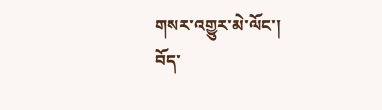གསར་འགྱུར་མེ་ལོང་།
བོད་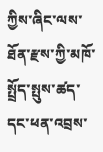ཀྱིས་ཞིང་ལས་ཐོན་རྫས་ཀྱི་མཁོ་སྤྲོད་སྤུས་ཚད་དང་ཕན་འབྲས་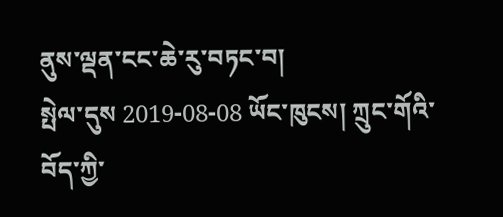ནུས་ལྡན་ངང་ཆེ་རུ་བཏང་བ།
སྤེལ་དུས 2019-08-08 ཡོང་ཁུངས། ཀྲུང་གོའི་བོད་ཀྱི་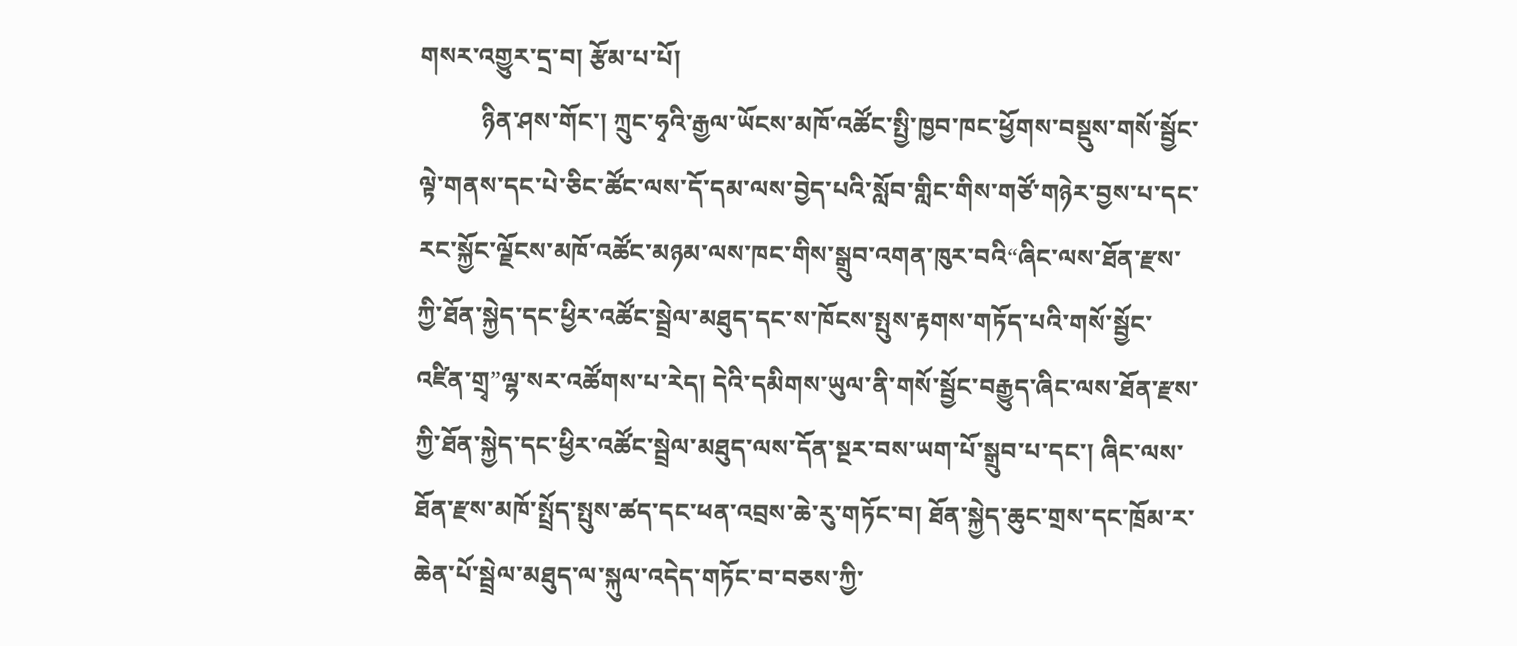གསར་འགྱུར་དྲ་བ། རྩོམ་པ་པོ།
          ཉིན་ཤས་གོང་། ཀྲུང་ཧྭའི་རྒྱལ་ཡོངས་མཁོ་འཚོང་སྤྱི་ཁྱབ་ཁང་ཕྱོགས་བསྡུས་གསོ་སྦྱོང་ལྟེ་གནས་དང་པེ་ཅིང་ཚོང་ལས་དོ་དམ་ལས་བྱེད་པའི་སློབ་གླིང་གིས་གཙོ་གཉེར་བྱས་པ་དང་རང་སྐྱོང་ལྗོངས་མཁོ་འཚོང་མཉམ་ལས་ཁང་གིས་སྒྲུབ་འགན་ཁུར་བའི“ཞིང་ལས་ཐོན་རྫས་ཀྱི་ཐོན་སྐྱེད་དང་ཕྱིར་འཚོང་སྦྲེལ་མཐུད་དང་ས་ཁོངས་སྤུས་རྟགས་གཏོད་པའི་གསོ་སྦྱོང་འཛིན་གྲྭ”ལྷ་སར་འཚོགས་པ་རེད། དེའི་དམིགས་ཡུལ་ནི་གསོ་སྦྱོང་བརྒྱུད་ཞིང་ལས་ཐོན་རྫས་ཀྱི་ཐོན་སྐྱེད་དང་ཕྱིར་འཚོང་སྦྲེལ་མཐུད་ལས་དོན་སྔར་བས་ཡག་པོ་སྒྲུབ་པ་དང་། ཞིང་ལས་ཐོན་རྫས་མཁོ་སྤྲོད་སྤུས་ཚད་དང་ཕན་འབྲས་ཆེ་རུ་གཏོང་བ། ཐོན་སྐྱེད་ཆུང་གྲས་དང་ཁྲོམ་ར་ཆེན་པོ་སྦྲེལ་མཐུད་ལ་སྐུལ་འདེད་གཏོང་བ་བཅས་ཀྱི་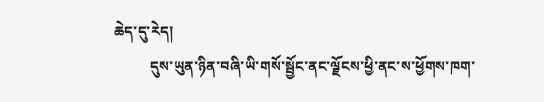ཆེད་དུ་རེད།
          དུས་ཡུན་ཉིན་བཞི་ཡི་གསོ་སྦྱོང་ནང་ལྗོངས་ཕྱི་ནང་ས་ཕྱོགས་ཁག་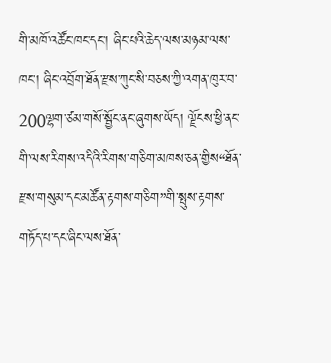གི་མཁོ་འཚོང་ཁང་དང་། ཞིང་པའི་ཆེད་ལས་མཉམ་ལས་ཁང་། ཞིང་འབྲོག་ཐོན་རྫས་ཀུང་སི་བཅས་ཀྱི་འགན་ཁུར་བ་200ལྷག་ཙམ་གསོ་སྦྱོང་ནང་ཞུགས་ཡོད། ལྗོངས་ཕྱི་ནང་གི་ལས་རིགས་འདིའི་རིགས་གཅིག་མཁས་ཅན་གྱིས“ཐོན་རྫས་གསུམ་དང་མཚོན་རྟགས་གཅིག”གི་སྤུས་རྟགས་གཏོད་པ་དང་ཞིང་ལས་ཐོན་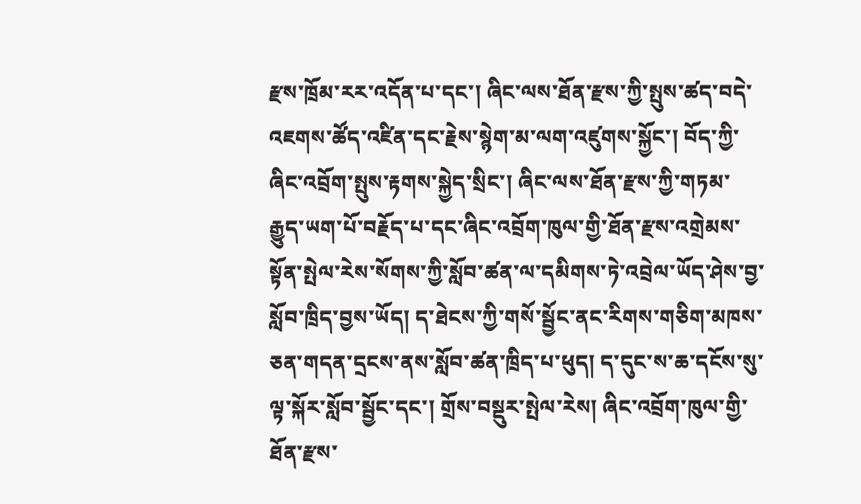རྫས་ཁྲོམ་རར་འདོན་པ་དང་། ཞིང་ལས་ཐོན་རྫས་ཀྱི་སྤུས་ཚད་བདེ་འཇགས་ཚོད་འཛིན་དང་རྗེས་སྙེག་མ་ལག་འཛུགས་སྐྱོང་། བོད་ཀྱི་ཞིང་འབྲོག་སྤུས་རྟགས་སྐྱེད་སྲིང་། ཞིང་ལས་ཐོན་རྫས་ཀྱི་གཏམ་རྒྱུད་ཡག་པོ་བརྗོད་པ་དང་ཞིང་འབྲོག་ཁུལ་གྱི་ཐོན་རྫས་འགྲེམས་སྟོན་སྤེལ་རེས་སོགས་ཀྱི་སློབ་ཚན་ལ་དམིགས་ཏེ་འབྲེལ་ཡོད་ཤེས་བྱ་སློབ་ཁྲིད་བྱས་ཡོད། ད་ཐེངས་ཀྱི་གསོ་སྦྱོང་ནང་རིགས་གཅིག་མཁས་ཅན་གདན་དྲངས་ནས་སློབ་ཚན་ཁྲིད་པ་ཕུད། ད་དུང་ས་ཆ་དངོས་སུ་ལྟ་སྐོར་སློབ་སྦྱོང་དང་། གྲོས་བསྡུར་སྤེལ་རེས། ཞིང་འབྲོག་ཁུལ་གྱི་ཐོན་རྫས་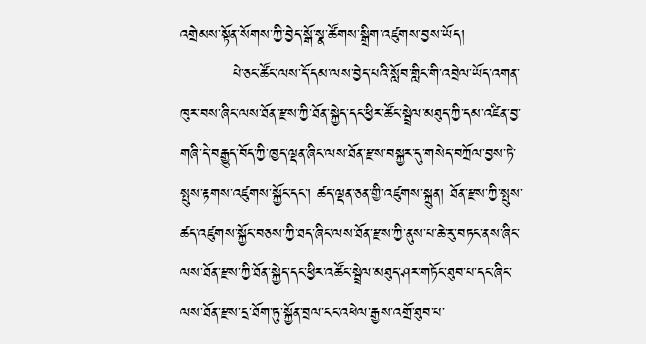འགྲེམས་སྟོན་སོགས་ཀྱི་བྱེད་སྒོ་སྣ་ཚོགས་སྒྲིག་འཛུགས་བྱས་ཡོད།
          པེ་ཅང་ཚོང་ལས་དོ་དམ་ལས་བྱེད་པའི་སློབ་གླིང་གི་འབྲེལ་ཡོད་འགན་ཁུར་བས་ཞིང་ལས་ཐོན་རྫས་ཀྱི་ཐོན་སྐྱེད་དང་ཕྱིར་ཚོང་སྦྲེལ་མཐུད་ཀྱི་དམ་འཛིན་བྱ་གཞི་དེ་བརྒྱུད་བོད་ཀྱི་ཁྱད་ལྡན་ཞིང་ལས་ཐོན་རྫས་བསྐྱར་དུ་གསེད་བཀྲོལ་བྱས་ཏེ་སྤུས་རྟགས་འཛུགས་སྐྱོང་དང་། ཚད་ལྡན་ཅན་གྱི་འཛུགས་སྐྲུན། ཐོན་རྫས་ཀྱི་སྤུས་ཚད་འཛུགས་སྐྱོང་བཅས་ཀྱི་ཐད་ཞིང་ལས་ཐོན་རྫས་ཀྱི་ནུས་པ་ཆེ་རུ་བཏང་ནས་ཞིང་ལས་ཐོན་རྫས་ཀྱི་ཐོན་སྐྱེད་དང་ཕྱིར་འཚོང་སྦྲེལ་མཐུད་ཤར་གཏོང་ཐུབ་པ་དང་ཞིང་ལས་ཐོན་རྫས་དྲ་ཐོག་ཏུ་སྐྱོན་བྲལ་ངང་འཕེལ་རྒྱས་འགྲོ་ཐུབ་པ་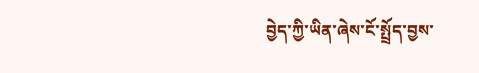བྱེད་ཀྱི་ཡིན་ཞེས་ངོ་སྤྲོད་བྱས་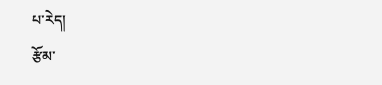པ་རེད།
རྩོམ་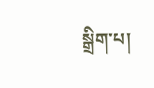སྒྲིག་པ།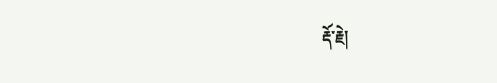རྡོ་རྗེ།